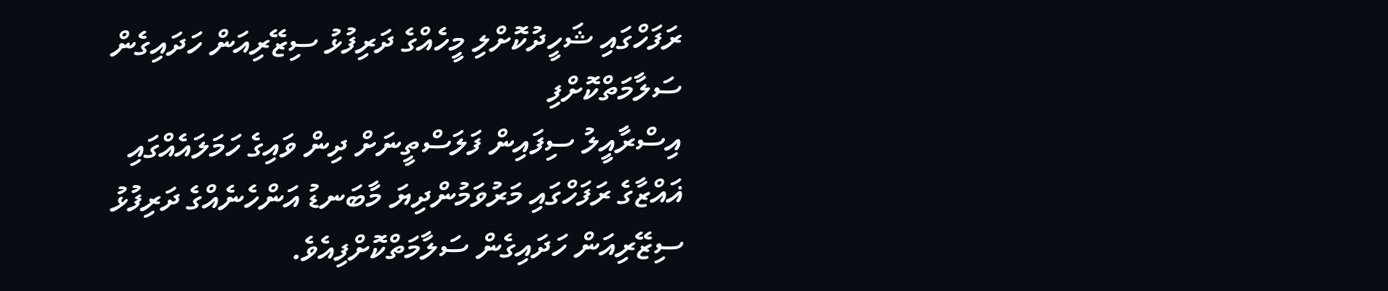ރަފަހްގައި ޝަހީދުކޮށްލި މީހެއްގެ ދަރިފުޅު ސިޒޭރިއަން ހަދައިގެން ސަލާމަތްކޮށްފި
އިސްރާއީލު ސިފައިން ފަލަސްތީނަށް ދިން ވައިގެ ހަމަލައެއްގައި ޣައްޒާގެ ރަފަހްގައި މަރުވަމުންދިޔަ މާބަނޑު އަންހެނެއްގެ ދަރިފުޅު ސިޒޭރިއަން ހަދައިގެން ސަލާމަތްކޮށްފިއެވެ.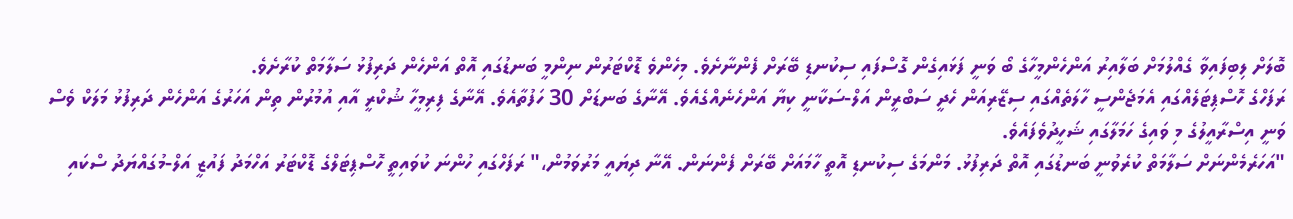ބޮލަށް ލިބިފައިވާ ގެއްލުމަށް ބަލާއިރު އަންހެންމީހާގެ ބޯ ވަނީ ފަޅައިގެން ގޮސްފައި ސިކުނޑި ބޭރަށް ފެންނާށެވެ. މިހެންވެ ޑޮކްޓަރުން ނިންމީ ބަނޑުގައި އޮތް އަންހެން ދަރިފުޅު ސަލާމަތް ކުރާށެވެ.
ރަފަހްގެ ހޮސްޕިޓަލެއްގައި އެމަޖެންސީ ހާލަތެއްގައި ސިޒޭރިއަން ހެދީ ސަބްރީން އަލް-ސަކާނީ ކިޔާ އަންހެނެއްގެއެވެ. އޭނާގެ ބަނޑަށް 30 ހަފުތާއެވެ. އޭނާގެ ފިރިމީހާ ޝުކްރީ އާއި އުމުރުން ތިން އަހަރުގެ އަންހެން ދަރިފުޅު މަލަކް ވެސް ވަނީ އިސްރާއީލުގެ މި ވައިގެ ހަމަލާގައި ޝަހީދުވެފައެވެ.
"އަހަރެމެންނަށް ސަލާމަތް ކުރެވުނީ ބަނޑުގައި އޮތް ދަރިފުޅު. މަންމަގެ ސިކުނޑި އޮތީ ހާމައަށް ބޭރަށް ފެންނަން. އޭނާ ދިޔައީ މަރުވަމުން،" ރަފަހްގައި ހުންނަ ކުވައިތީ ހޮސްޕިޓަލްގެ ޑޮކްޓަރު އަހްމަދު ފައުޒީ އަލް-މުގައްޔަދު ސްކައި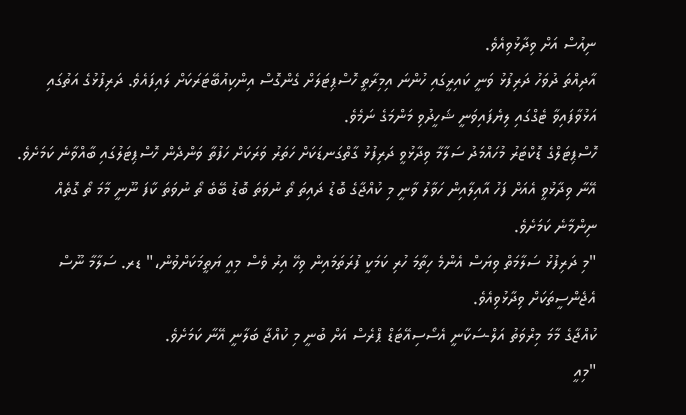ނިއުސް އަށް ވިދާޅުވިއެވެ.
އާދިއްތަ ދުވަހު ދަރިފުޅު ވަނީ ކައިރީގައި ހުންނަ އިމިރާތީ ހޮސްޕިޓަލަށް ގެންގޮސް އިންކިއުބޭޓަރަކަށް ލައިފައެވެ. ދަރިފުޅުގެ އަތުގައި އަޅުވާފައިވާ ޓެގްގައި ލިޔެފައިވަނީ ޝަހީދުވި މަންމަގެ ނަމެވެ.
ހޮސްޕިޓަލްގެ ޑޮކްޓަރު މުހައްމަދު ސަލާމާ ވިދާޅުވީ ދަރިފުޅު ގާތްގަނޑަކަށް ހަތަރު ވަރަކަށް ހަފުތާ ވަންދެން ހޮސްޕިޓަލުގައި ބާއްވާނެ ކަމަށެވެ.
އޭނާ ވިދާޅުވީ އެއަށް ފަހު އާއިލާއިން ހަވާލު ވާނީ މި ކުއްޖާގެ ބޮޑު ދައިތަ ތޯ ނުވަތަ ބޮޑު ބޭބެ ތޯ ނުވަތަ ކާފަ ނޫނީ މާމަ ތޯ ގޮތެއް ނިންމާނެ ކަމަށެވެ.
"މި ދަރިފުޅު ސަލާމަތް ވިޔަސް އެންމެ ހިތާމަ ހުރި ކަމަކީ ފުރަތަމައިން ވިހޭ އިރު ވެސް މިއީ ޔަތީމަކަށްވުން،" ޑރ. ސަލާމާ ނޫސް އެޖެންސީތަކަށް ވިދާޅުވިއެވެ.
ކުއްޖާގެ މާމަ މިރްވަތު އަލް-ސަކާނީ އެސޯސިއޭޓަޑް ޕްރެސް އަށް ބުނީ މި ކުއްޖާ ބަލާނީ އޭނާ ކަމަށެވެ.
"މިއީ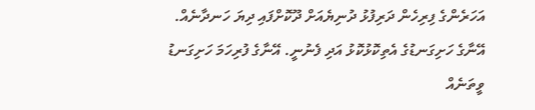އަހަރެންގެ ފިރިހެން ދަރިފުޅު ދުނިޔެއަށް ދޫކޮށްފައި ދިޔަ ހަނދާނެއް. އޭނާގެ ހަށިގަނޑުގެ އެތިކޮޅުކޮޅު އަދި ފެނުނީ. އޭނާގެ ފުރިހަމަ ހަށިގަނޑު ވީތަނެއް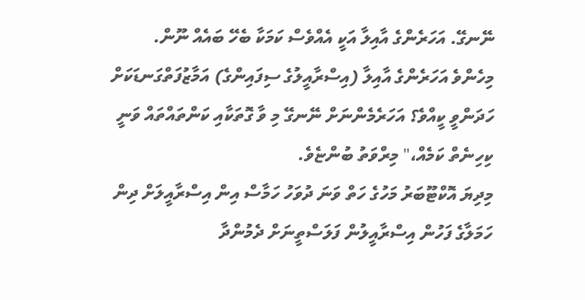ނޭނގޭ. އަހަރެންގެ އާއިލާ އަކީ އެއްވެސް ކަމަކާ ބެހޭ ބައެއް ނޫން. މިހެންވެ އަހަރެންގެ އާއިލާ (އިސްރާއީލުގެ ސިފައިންގެ) އަމާޒުފަތްގަނޑަކަށް ހަދަންވީ ކީއްވެ؟ އަހަރެމެންނަށް ނޭނގޭ މި ވާ ގޮތަކާއި ކަންތައްތައް ވަނީ ކިހިނެތް ކަމެއް،" މިރްވަތު ބުންޏެވެ.
މިދިޔަ އޮކްޓޫބަރު މަހުގެ ހަތް ވަނަ ދުވަހު ހަމާސް އިން އިސްރާއީލަށް ދިން ހަމަލާގެ ފަހުން އިސްރާއީލުން ފަލަސްތީނަށް ދެމުންދާ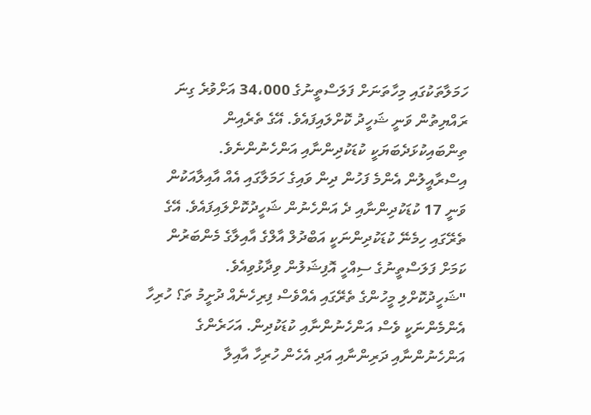ހަމަލާތަކުގައި މިހާތަނަށް ފަލަސްތީނުގެ 34،000 އަށްވުރެ ގިނަ ރައްޔިތުން ވަނީ ޝަހީދު ކޮށްލައިފައެވެ. އޭގެ ތެރެއިން ތިންބައިކުޅަދެބަޔަކީ ކުޑަކުދިންނާއި އަންހެނުންނެވެ.
އިސްރާއީލުން އެންމެ ފަހުން ދިން ވައިގެ ހަމަލާގައި އެއް އާއިލާއަކުން ވަނީ 17 ކުޑަކުދިންނާއި ދެ އަންހެނުން ޝަހީދުކޮށްލައިފައެވެ. އޭގެ ތެރޭގައި ހިމެނޭ ކުޑަކުދިންނަކީ އަބްދުލް އާލްގެ އާއިލާގެ މެންބަރުން ކަމަށް ފަލަސްތީނުގެ ސިއްހީ އޮފިޝަލުން ވިދާޅުވިއެވެ.
"ޝަހީދުކޮށްލި މީހުންގެ ތެރޭގައި އެއްވެސް ފިރިހެނެއް ދުށީމު ތަ؟ ހުރިހާ އެންމެންނަކީ ވެސް އަންހެނުންނާއި ކުޑަކުދިން. އަހަރެންގެ އަންހެނުންނާއި ދަރިންނާއި އަދި އެހެން ހުރިހާ އާއިލާ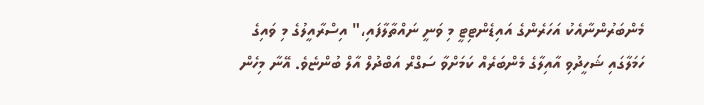މެންބަރުންނާއެކު އަހަރެންގެ އައިޑެންޓިޓީ މި ވަނީ ނައްތާލާފައި،" އިސްރާއީލުގެ މި ވައިގެ ހަމަލާގައި ޝަހީދުވި އާއިލާގެ މެންބަރެއް ކަމަށްވާ ސަގްރް އަބްދުލް އާލް ބުންޏެވެ. އޭނާ މިހެން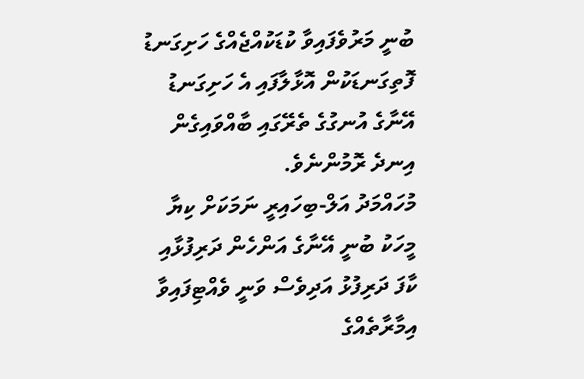ބުނީ މަރުވެފައިވާ ކުޑަކުއްޖެއްގެ ހަށިގަނޑު ފޮތިގަނޑަކުން އޮޅާލާފައި އެ ހަށިގަނޑު އޭނާގެ އުނގުގެ ތެރޭގައި ބާއްވައިގެން އިނދެ ރޮމުންނެވެ.
މުހައްމަދު އަލް-ބިހައިރީ ނަމަކަށް ކިޔާ މީހަކު ބުނީ އޭނާގެ އަންހެން ދަރިފުޅާއި ކާފަ ދަރިފުޅު އަދިވެސް ވަނީ ވެއްޓިފައިވާ އިމާރާތެއްގެ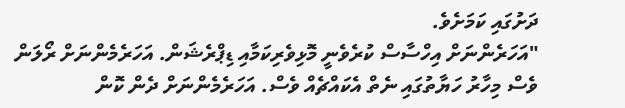ދަށުގައި ކަމަށެވެ.
"އަހަރެންނަށް އިހްސާސް ކުރެވެނީ މޮޅިވެރިކަމާއި ޑިޕްރެޝަން. އަހަރެމެންނަށް ރޯލަން ވެސް މިހާރު ހަޔާތުގައި ނެތް އެކައްޗެއް ވެސް. އަހަރެމެންނަށް ދެން ކޮން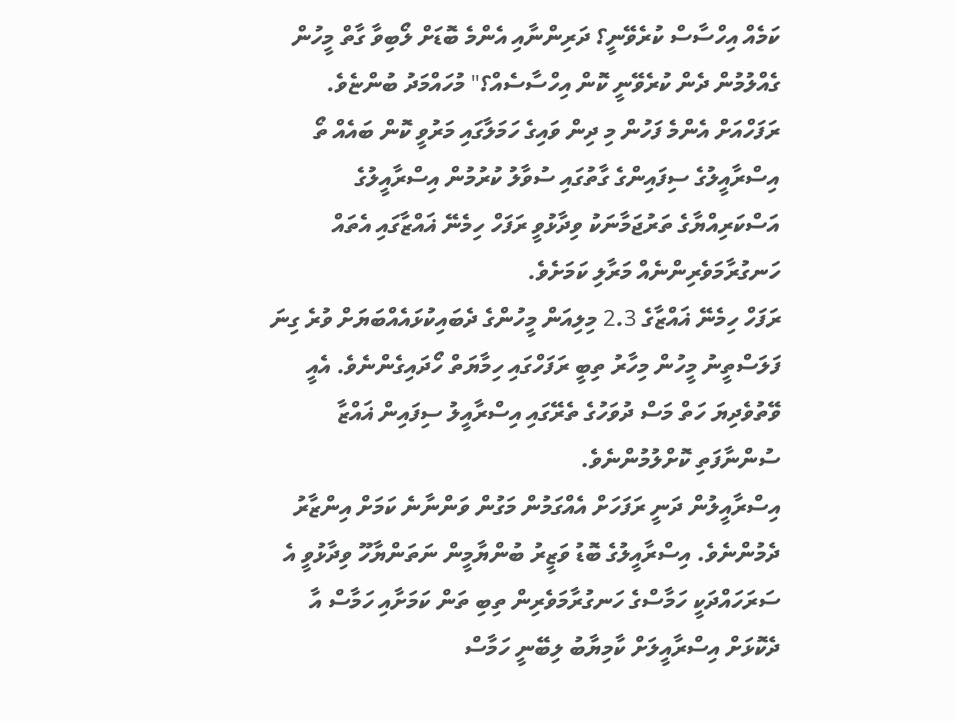ކަމެއް އިހްސާސް ކުރެވޭނީ؟ ދަރިންނާއި އެންމެ ބޮޑަށް ލޯބިވާ ގާތް މީހުން ގެއްލުމުން ދެން ކުރެވޭނީ ކޮން އިހްސާސެއް؟" މުހައްމަދު ބުންޏެވެ.
ރަފަހްއަށް އެންމެ ފަހުން މި ދިން ވައިގެ ހަމަލާގައި މަރުވީ ކޮން ބައެއް ތޯ އިސްރާއީލުގެ ސިފައިންގެ ގާތުގައި ސުވާލު ކުރުމުން އިސްރާއީލުގެ އަސްކަރިއްޔާގެ ތަރުޖަމާނަކު ވިދާޅުވީ ރަފަހް ހިމެނޭ ޣައްޒާގައި އެތައް ހަނގުރާމަވެރިންނެއް މަރާލި ކަމަށެވެ.
ރަފަހް ހިމެނޭ ޣައްޒާގެ 2.3 މިލިއަން މީހުންގެ ދެބައިކުޅައެއްބަޔަށް ވުރެ ގިނަ ފަލަސްތީނު މީހުން މިހާރު ތިބީ ރަފަހްގައި ހިމާޔަތް ހޯދައިގެންނެވެ. އެއީ ވޭތުވެދިޔަ ހަތް މަސް ދުވަހުގެ ތެރޭގައި އިސްރާއީލު ސިފައިން ޣައްޒާ ސުންނާފަތި ކޮށްލުމުންނެވެ.
އިސްރާއީލުން ދަނީ ރަފަހަށް އެއްގަމުން މަގުން ވަންނާނެ ކަމަށް އިންޒާރު ދެމުންނެވެ. އިސްރާއީލުގެ ބޮޑު ވަޒީރު ބުންޔާމީން ނަތަންޔާހޫ ވިދާޅުވީ އެ ސަރަހައްދަކީ ހަމާސްގެ ހަނގުރާމަވެރިން ތިބި ތަން ކަމަށާއި ހަމާސް އާ ދެކޮޅަށް އިސްރާއީލަށް ކާމިޔާބު ލިބޭނީ ހަމާސް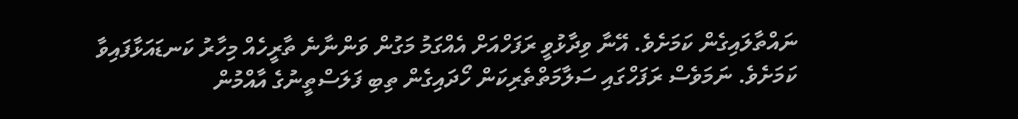ނައްތާލައިގެން ކަމަށެވެ. އޭނާ ވިދާޅުވީ ރަފަހްއަށް އެއްގަމު މަގުން ވަންނާނެ ތާރީހެއް މިހާރު ކަނޑައަޅާފައިވާ ކަމަށެވެ. ނަމަވެސް ރަފަހްގައި ސަލާމަތްތެރިކަން ހޯދައިގެން ތިބި ފަލަސްތީނުގެ އާއްމުން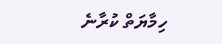ހިމާޔަތް ކުރާނެ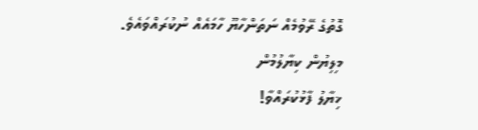ގޮތުގެ ރޭވުމެއް ނަތަންހާޔޫ ހާމައެއް ނުކުރައްވައެވެ.
މިލިޔުން ކިޔާލުމުން
ޚިޔާލު ފާޅުކުރައްވާ!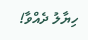ހިޔާލު ދެއްވާ!